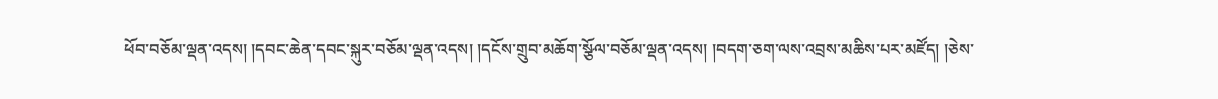ཕོབ་བཅོམ་ལྡན་འདས། །དབང་ཆེན་དབང་སྐུར་བཅོམ་ལྡན་འདས། །དངོས་གྲུབ་མཆོག་སྩོལ་བཅོམ་ལྡན་འདས། །བདག་ཅག་ལས་འབྲས་མཆིས་པར་མཛོད། །ཅེས་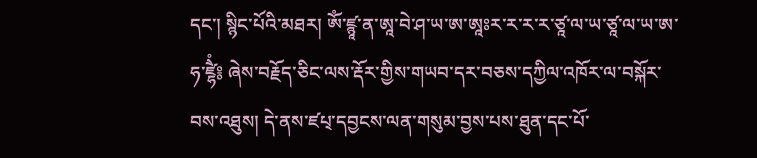དང་། སྙིང་པོའི་མཐར། ཨོཾ་ཛྙཱ་ན་ཨཱ་བེ་ཤ་ཡ་ཨ་ཨཱཿར་ར་ར་ར་ཙཱ་ལ་ཡ་ཙཱ་ལ་ཡ་ཨ་ཧ་ཛྷཻཾ༔ ཞེས་བརྗོད་ཅིང་ལས་རྡོར་གྱིས་གཡབ་དར་བཅས་དཀྱིལ་འཁོར་ལ་བསྐོར་བས་འཐུས། དེ་ནས་ཛཔ྄་དབྱངས་ལན་གསུམ་བྱས་པས་ཐུན་དང་པོ་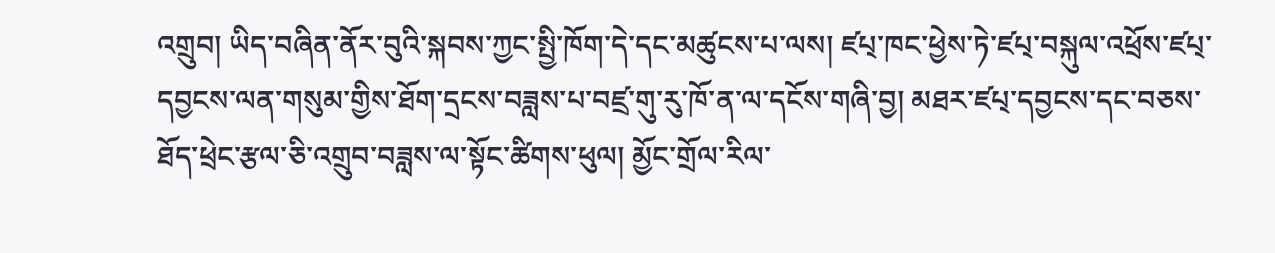འགྲུབ། ཡིད་བཞིན་ནོར་བུའི་སྐབས་ཀྱང་སྤྱི་ཁོག་དེ་དང་མཚུངས་པ་ལས། ཛཔ྄་ཁང་ཕྱེས་ཏེ་ཛཔ྄་བསྐུལ་འཕྲོས་ཛཔ྄་དབྱངས་ལན་གསུམ་གྱིས་ཐོག་དྲངས་བཟླས་པ་བཛྲ་གུ་རུ་ཁོ་ན་ལ་དངོས་གཞི་བྱ། མཐར་ཛཔ྄་དབྱངས་དང་བཅས་ཐོད་ཕྲེང་རྩལ་ཅི་འགྲུབ་བཟླས་ལ་སྟོང་ཚིགས་ཕུལ། མྱོང་གྲོལ་རིལ་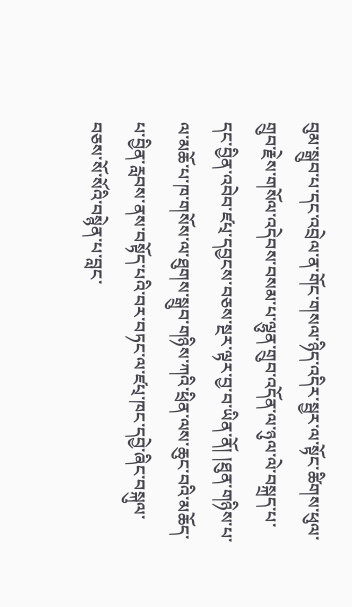བུམ་སྒྲུབ་པ་དང་འབྲེལ་ན་གོང་གསལ་ཉིད་འདིར་སྦྱར་ལ་སྟོང་ཚིགས་ཕུལ་གྲུབ་རྗེས་གསོལ་འདེབས་བསམ་པ་ལྷུན་གྲུབ་འདོན་ལ་ཉུལ་ལེ་བསྐྲད་པ་དང་བྱིན་འབེབ་ཛཔ྄་དབྱངས་བཅས་སྔར་ལྟར་བྱ་བ་ཡིན་ནོ། །ཐུན་གཉིས་པ་ལ་མཆོ་པ་ཁ་གསོས་ལ་ཐུགས་སྒྲུབ་གཉིས་ཀའི་ཕྲིན་ལས་ཆུང་བའི་མཆོད་པ་བྱིན་རླབས་ནས་བསྟོད་པའི་བར་བཏང་ལ་ཛཔ྄་ཁང་དབྱེ་ཞིང་བསྐུལ་བཅས་སོ་སོའི་བསྙེན་པ་བླང་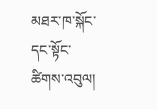མཐར་ཁ་སྐོང་དང་སྟོང་ཚིགས་འབུལ།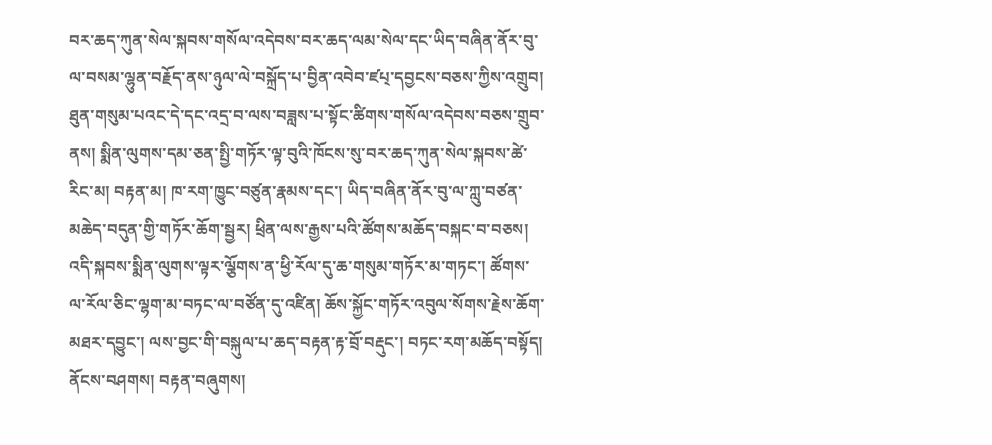བར་ཆད་ཀུན་སེལ་སྐབས་གསོལ་འདེབས་བར་ཆད་ལམ་སེལ་དང་ཡིད་བཞིན་ནོར་བུ་ལ་བསམ་ལྷུན་བརྗོད་ནས་ཉུལ་ལེ་བསྐྲོད་པ་བྱིན་འབེབ་ཛཔ྄་དབྱངས་བཅས་ཀྱིས་འགྲུབ། ཐུན་གསུམ་པའང་དེ་དང་འདྲ་བ་ལས་བཟླས་པ་སྟོང་ཚིགས་གསོལ་འདེབས་བཅས་གྲུབ་ནས། སྨིན་ལུགས་དམ་ཅན་སྤྱི་གཏོར་ལྟ་བུའི་ཁོངས་སུ་བར་ཆད་ཀུན་སེལ་སྐབས་ཚེ་རིང་མ། བརྟན་མ། ཁ་རག་ཁྱུང་བཙུན་རྣམས་དང་། ཡིད་བཞིན་ནོར་བུ་ལ་ཀླུ་བཙན་མཆེད་བདུན་གྱི་གཏོར་ཆོག་སྦྱར། ཕྲིན་ལས་རྒྱས་པའི་ཚོགས་མཆོད་བསྐང་བ་བཅས། འདི་སྐབས་སྨིན་ལུགས་ལྟར་ལྕོགས་ན་ཕྱི་རོལ་དུ་ཆ་གསུམ་གཏོར་མ་གཏང་། ཚོགས་ལ་རོལ་ཅིང་ལྷག་མ་བཏང་ལ་བཙོན་དུ་འཛིན། ཆོས་སྐྱོང་གཏོར་འབུལ་སོགས་རྗེས་ཆོག་མཐར་དབྱུང་། ལས་བྱང་གི་བསྐུལ་པ་ཆད་བརྟན་རྟ་བྲོ་བརྡུང་། བཏང་རག་མཆོད་བསྟོད། ནོངས་བཤགས། བརྟན་བཞུགས།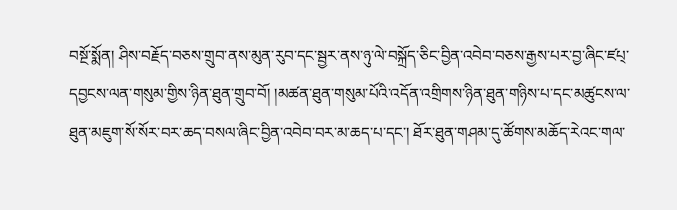བསྔོ་སྨོན། ཤིས་བརྗོད་བཅས་གྲུབ་ནས་མུན་རུབ་དང་སྦྱར་ནས་ཉུ་ལེ་བསྐྲོད་ཅིང་བྱིན་འབེབ་བཅས་རྒྱས་པར་བྱ་ཞིང་ཛཔ྄་དབྱངས་ལན་གསུམ་གྱིས་ཉིན་ཐུན་གྲུབ་བོ། །མཚན་ཐུན་གསུམ་པོའི་འདོན་འགྲིགས་ཉིན་ཐུན་གཉིས་པ་དང་མཚུངས་ལ་ཐུན་མཇུག་སོ་སོར་བར་ཆད་བསལ་ཞིང་བྱིན་འབེབ་བར་མ་ཆད་པ་དང་། ཐོར་ཐུན་གཤམ་དུ་ཚོགས་མཆོད་རེའང་གལ་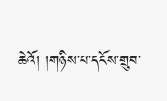ཆེའོ། །གཉིས་པ་དངོས་གྲུབ་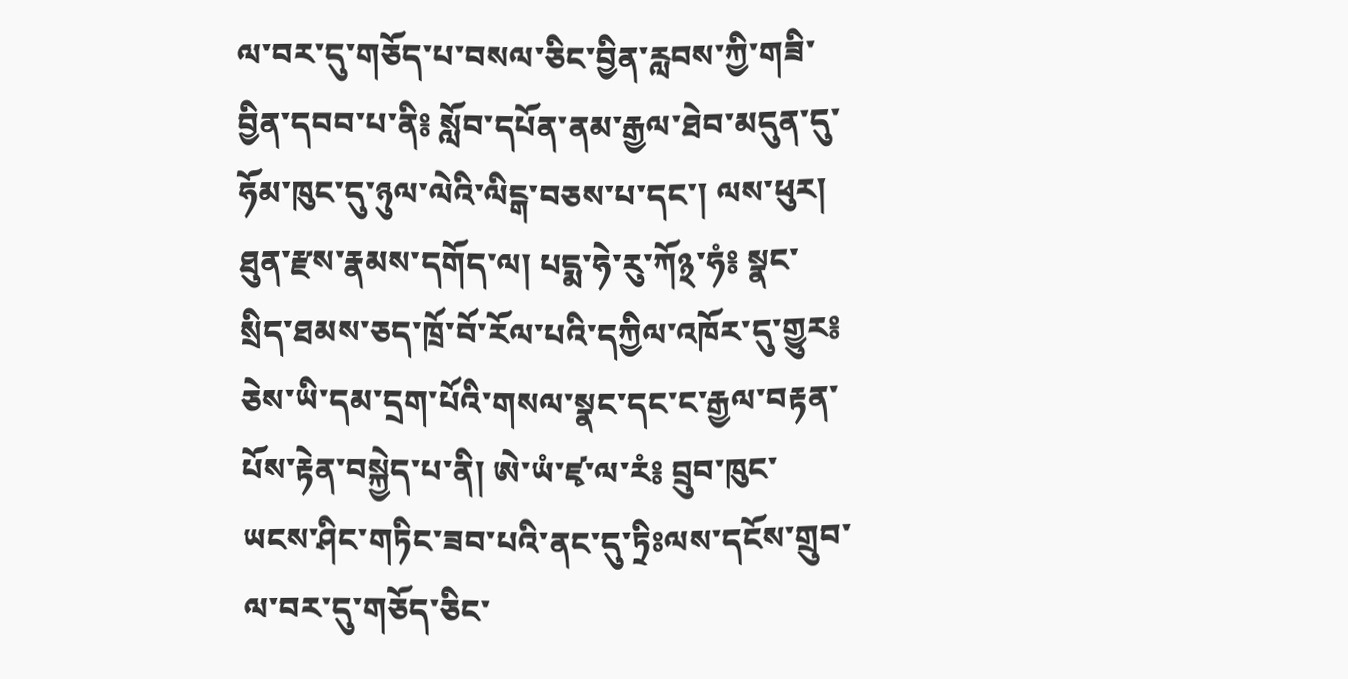ལ་བར་དུ་གཅོད་པ་བསལ་ཅིང་བྱིན་རླབས་ཀྱི་གཟི་བྱིན་དབབ་པ་ནི༔ སློབ་དཔོན་ནམ་རྒྱལ་ཐེབ་མདུན་དུ་ཧོམ་ཁུང་དུ་ཉུལ་ལེའི་ལིངྒ་བཅས་པ་དང་། ལས་ཕུར། ཐུན་རྫས་རྣམས་དགོད་ལ། པདྨ་ཧེ་རུ་ཀོ྅་ཧཾ༔ སྣང་སྲིད་ཐམས་ཅད་ཁྲོ་བོ་རོལ་པའི་དཀྱིལ་འཁོར་དུ་གྱུར༔ ཅེས་ཡི་དམ་དྲག་པོའི་གསལ་སྣང་དང་ང་རྒྱལ་བརྟན་པོས་རྟེན་བསྐྱེད་པ་ནི། ཨེ་ཡཾ་ཛྭ་ལ་རཾ༔ བྲུབ་ཁུང་ཡངས་ཤིང་གཏིང་ཟབ་པའི་ནང་དུ་ཏྲིཿལས་དངོས་གྲུབ་ལ་བར་དུ་གཅོད་ཅིང་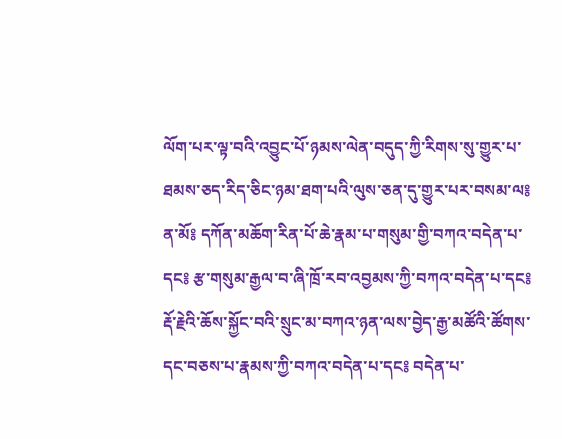ལོག་པར་ལྟ་བའི་འབྱུང་པོ་ཉམས་ལེན་བདུད་ཀྱི་རིགས་སུ་གྱུར་པ་ཐམས་ཅད་རིད་ཅིང་ཉམ་ཐག་པའི་ལུས་ཅན་དུ་གྱུར་པར་བསམ་ལ༔ ན་མོ༔ དཀོན་མཆོག་རིན་པོ་ཆེ་རྣམ་པ་གསུམ་གྱི་བཀའ་བདེན་པ་དང༔ རྩ་གསུམ་རྒྱལ་བ་ཞི་ཁྲོ་རབ་འབྱམས་ཀྱི་བཀའ་བདེན་པ་དང༔ རྡོ་རྗེའི་ཆོས་སྐྱོང་བའི་སྲུང་མ་བཀའ་ཉན་ལས་བྱེད་རྒྱ་མཚོའི་ཚོགས་དང་བཅས་པ་རྣམས་ཀྱི་བཀའ་བདེན་པ་དང༔ བདེན་པ་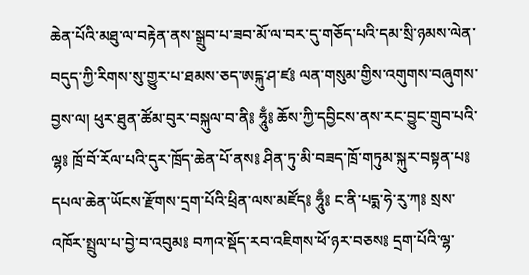ཆེན་པོའི་མཐུ་ལ་བརྟེན་ནས་སྒྲུབ་པ་ཟབ་མོ་ལ་བར་དུ་གཅོད་པའི་དམ་སྲི་ཉམས་ལེན་བདུད་ཀྱི་རིགས་སུ་གྱུར་པ་ཐམས་ཅད་ཨངྐུ་ཤ་ཛ༔ ལན་གསུམ་གྱིས་འགུགས་བཞུགས་བྱས་ལ། ཕུར་ཐུན་ཚོམ་བུར་བསྐུལ་བ་ནི༔ ཧཱུྃ༔ ཆོས་ཀྱི་དབྱིངས་ནས་རང་བྱུང་གྲུབ་པའི་ལྷ༔ ཁྲོ་བོ་རོལ་པའི་དུར་ཁྲོད་ཆེན་པོ་ནས༔ ཤིན་ཏུ་མི་བཟད་ཁྲོ་གཏུམ་སྐུར་བསྟན་པ༔ དཔལ་ཆེན་ཡོངས་རྫོགས་དྲག་པོའི་ཕྲིན་ལས་མཛོད༔ ཧཱུྃ༔ ང་ནི་པདྨ་ཧེ་རུ་ཀ༔ སྲས་འཁོར་སྤྲུལ་པ་བྱེ་བ་འབུམ༔ བཀའ་སྡོད་རབ་འཇིགས་ཕོ་ཉར་བཅས༔ དྲག་པོའི་ལྷ་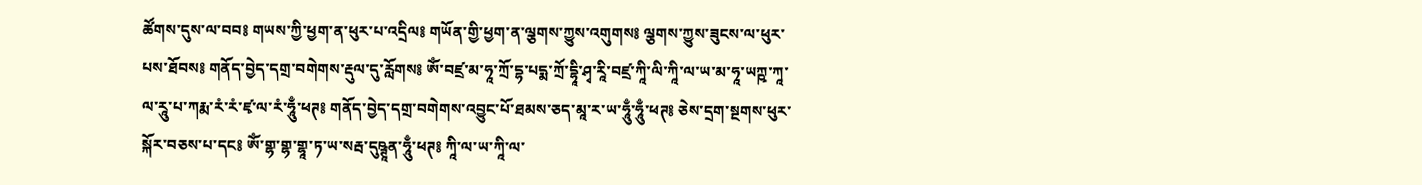ཚོགས་དུས་ལ་བབ༔ གཡས་ཀྱི་ཕྱག་ན་ཕུར་པ་འདྲིལ༔ གཡོན་གྱི་ཕྱག་ན་ལྕགས་ཀྱུས་འགུགས༔ ལྕགས་ཀྱུས་ཟུངས་ལ་ཕུར་པས་ཐོབས༔ གནོད་བྱེད་དགྲ་བགེགས་རྡུལ་དུ་རློགས༔ ཨོཾ་བཛྲ་མ་ཧཱ་ཀྲོ་དྷ་པདྨ་ཀྲོ་དྷཱི་ཤྭ་རཱི་བཛྲ་ཀཱི་ལི་ཀཱི་ལ་ཡ་མ་ཧཱ་ཡཀྵ་ཀཱ་ལ་རཱུ་པ་ཀརྨ་རཾ་རཾ་ཛྭ་ལ་རཾ་ཧཱུྃ་ཕཊ༔ གནོད་བྱེད་དགྲ་བགེགས་འབྱུང་པོ་ཐམས་ཅད་མཱ་ར་ཡ་ཧཱུྃ་ཧཱུྃ་ཕཊ༔ ཅེས་དྲག་སྔགས་ཕུར་སྐོར་བཅས་པ་དང༔ ཨོཾ་གྷ་གྷ་གྷཱ་ཏ་ཡ་སརྦ་དུཥྚཱན་ཧཱུྃ་ཕཊ༔ ཀཱི་ལ་ཡ་ཀཱི་ལ་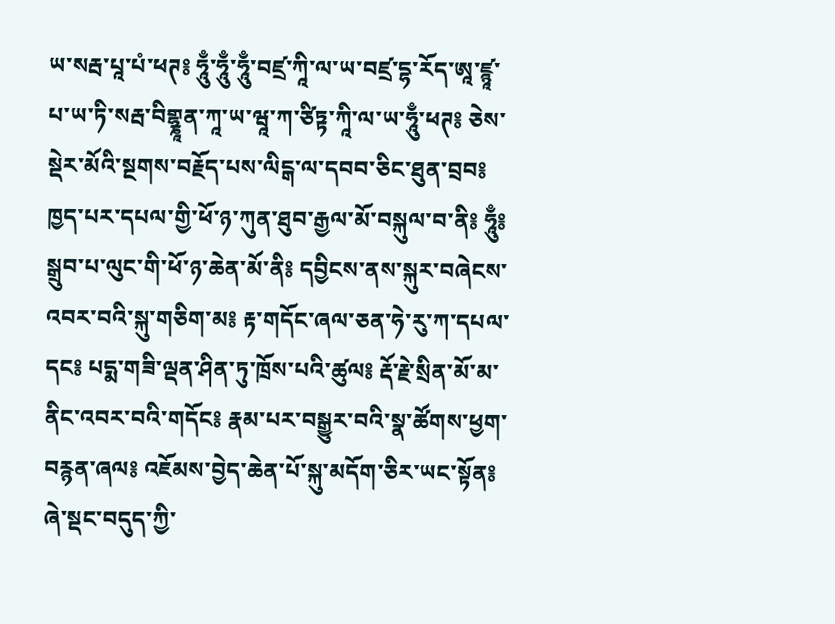ཡ་སརྦ་པཱ་པཾ་ཕཊ༔ ཧཱུྃ་ཧཱུྃ་ཧཱུྃ་བཛྲ་ཀཱི་ལ་ཡ་བཛྲ་དྷ་རོད་ཨཱ་ཛྙཱ་པ་ཡ་ཏི་སརྦ་བིགྷྣཱན་ཀཱ་ཡ་ཝཱ་ཀ་ཙིཏྟ་ཀཱི་ལ་ཡ་ཧཱུྃ་ཕཊ༔ ཅེས་སྡེར་མོའི་སྔགས་བརྗོད་པས་ལིངྒ་ལ་དབབ་ཅིང་ཐུན་བྲབ༔ ཁྱད་པར་དཔལ་གྱི་ཕོ་ཉ་ཀུན་ཐུབ་རྒྱལ་མོ་བསྐུལ་བ་ནི༔ ཧཱུྃ༔ སྒྲུབ་པ་ལུང་གི་ཕོ་ཉ་ཆེན་མོ་ནི༔ དབྱིངས་ནས་སྐུར་བཞེངས་འབར་བའི་སྐུ་གཅིག་མ༔ རྟ་གདོང་ཞལ་ཅན་ཧེ་རུ་ཀ་དཔལ་དང༔ པདྨ་གཟི་ལྡན་ཤིན་ཏུ་ཁྲོས་པའི་ཚུལ༔ རྡོ་རྗེ་སྲིན་མོ་མ་ནིང་འབར་བའི་གདོང༔ རྣམ་པར་བསྒྱུར་བའི་སྣ་ཚོགས་ཕྱག་བརྙན་ཞལ༔ འཇོམས་བྱེད་ཆེན་པོ་སྐུ་མདོག་ཅིར་ཡང་སྟོན༔ ཞེ་སྡང་བདུད་ཀྱི་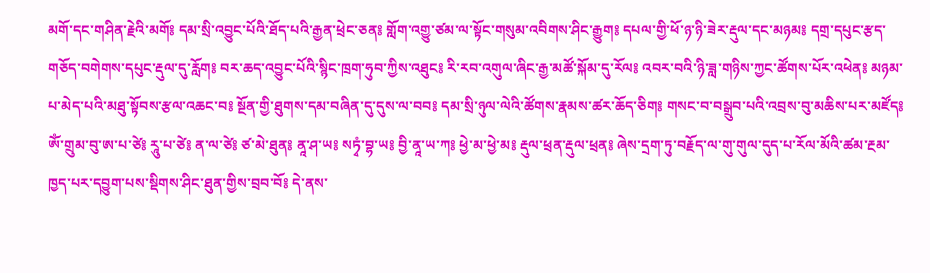མགོ་དང་གཤིན་རྗེའི་མགོ༔ དམ་སྲི་འབྱུང་པོའི་ཐོད་པའི་རྒྱན་ཕྲེང་ཅན༔ གློག་འགྱུ་ཙམ་ལ་སྟོང་གསུམ་འབིགས་ཤིང་རྒྱུག༔ དཔལ་གྱི་ཕོ་ཉ་ཉི་ཟེར་རྡུལ་དང་མཉམ༔ དགྲ་དཔུང་རྩད་གཅོད་བགེགས་དཔུང་རྡུལ་དུ་རློག༔ བར་ཆད་འབྱུང་པོའི་སྙིང་ཁྲག་ཧུབ་ཀྱིས་འཐུང༔ རི་རབ་འགུལ་ཞིང་རྒྱ་མཚོ་སྐོམ་དུ་རོལ༔ འབར་བའི་ཉི་ཟླ་གཉིས་ཀྱང་ཚོགས་པོར་འཕེན༔ མཉམ་པ་མེད་པའི་མཐུ་སྟོབས་རྩལ་འཆང་བ༔ སྔོན་གྱི་ཐུགས་དམ་བཞིན་དུ་དུས་ལ་བབ༔ དམ་སྲི་ཉུལ་ལེའི་ཚོགས་རྣམས་ཚར་ཆོད་ཅིག༔ གསང་བ་བསྒྲུབ་པའི་འབྲས་བུ་མཆིས་པར་མཛོད༔ ཨོཾ་གྲུམ་བུ་ཨ་པ་ཙེ༔ རཱུ་པ་ཙེ༔ ན་ལ་ཙེ༔ ཙ་མེ་ཐུན༔ ནཱ་ཤ་ཡ༔ སཏྭཾ་བྷ་ཡ༔ བྱི་ནཱ་ཡ་ཀ༔ ཕྱེ་མ་ཕྱེ་མ༔ རྡུལ་ཕྲན་རྡུལ་ཕྲན༔ ཞེས་དྲག་ཏུ་བརྗོད་ལ་གུ་གུལ་དུད་པ་རོལ་མོའི་ཚམ་རྔམ་ཁྱད་པར་དབྱུག་པས་སྡིགས་ཤིང་ཐུན་གྱིས་བྲབ་བོ༔ དེ་ནས་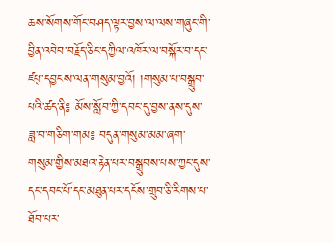ཆས་སོགས་གོང་བཤད་ལྟར་བྱས་ལ་ལས་གཞུང་གི་བྱིན་འབེབ་བརྗོད་ཅིང་དཀྱིལ་འཁོར་ལ་བསྐོར་བ་དང་ཛཔ྄་དབྱངས་ལན་གསུམ་བྱའོ། །གསུམ་པ་བསྒྲུབ་པའི་ཚད་ནི༔ མོས་སློབ་ཀྱི་དབང་དུ་བྱས་ནས་དུས་ཟླ་བ་གཅིག་གམ༔ བདུན་གསུམ་མམ་ཞག་གསུམ་གྱིས་མཐའ་རྟེན་པར་བསྒྲུབས་པས་ཀྱང་དུས་དང་དབང་པོ་དང་མཐུན་པར་དངོས་གྲུབ་ཅི་རིགས་པ་ཐོབ་པར་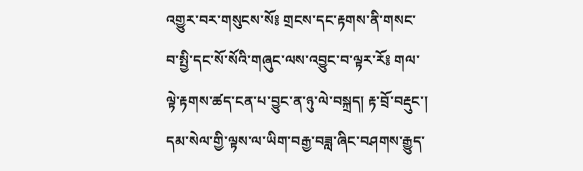འགྱུར་བར་གསུངས་སོ༔ གྲངས་དང་རྟགས་ནི་གསང་བ་སྤྱི་དང་སོ་སོའི་གཞུང་ལས་འབྱུང་བ་ལྟར་རོ༔ གལ་ལྟེ་རྟགས་ཚད་ངན་པ་བྱུང་ན་ཉུ་ལེ་བསྐྲད། རྟ་བྲོ་བརྡུང་། དམ་སེལ་གྱི་ལྟས་ལ་ཡིག་བརྒྱ་བཟླ་ཞིང་བཤགས་རྒྱུད་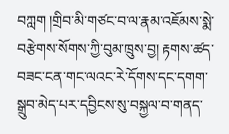བཀླག །གྲིབ་མི་གཙང་བ་ལ་རྣམ་འཇོམས་སྨེ་བརྩེགས་སོགས་ཀྱི་བུམ་ཁྲུས་བྱ། རྟགས་ཚད་བཟང་ངན་གང་ལའང་རེ་དོགས་དང་དགག་སྒྲུབ་མེད་པར་དབྱིངས་སུ་བསྐྱལ་བ་གནད་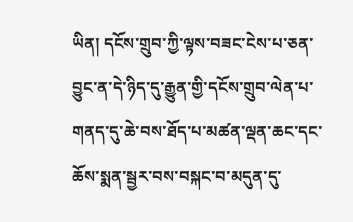ཡིན། དངོས་གྲུབ་ཀྱི་ལྟས་བཟང་ངེས་པ་ཅན་བྱུང་ན་དེ་ཉིད་དུ་རྒྱུན་གྱི་དངོས་གྲུབ་ལེན་པ་གནད་དུ་ཆེ་བས་ཐོད་པ་མཚན་ལྡན་ཆང་དང་ཆོས་སྨན་སྦྱར་བས་བསྐང་བ་མདུན་དུ་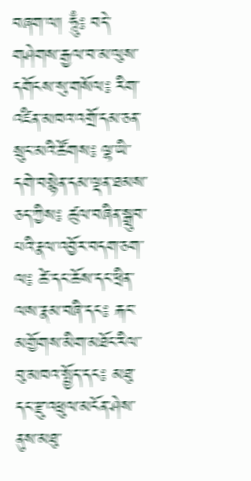བཞག་ལ། ཧཱུྃ༔ བདེ་གཤེགས་རྒྱལ་བ་མ་ལུས་དགོངས་སུ་གསོལ༔ རིག་འཛིན་མཁའ་འགྲོ་དམ་ཅན་སྲུང་མའི་ཚོགས༔ ལྷ་ཡི་དགེ་བསྙེན་དམ་ལྡན་ཐམས་ཅད་ཀྱིས༔ ཚུལ་བཞིན་སྒྲུབ་པའི་རྣལ་འབྱོར་བདག་ཅག་ལ༔ ཚེ་དང་ཆོས་དང་ཕྲིན་ལས་རྣམ་བཞི་དང༔ རྐང་མགྱོགས་མིག་མཐོང་རིལ་བུ་མཁའ་སྤྱོད་དང༔ མཐུ་དང་རྫུ་འཕྲུལ་མངོན་ཤེས་ནུས་མཐུ་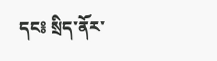དང༔ སྲིད་ནོར་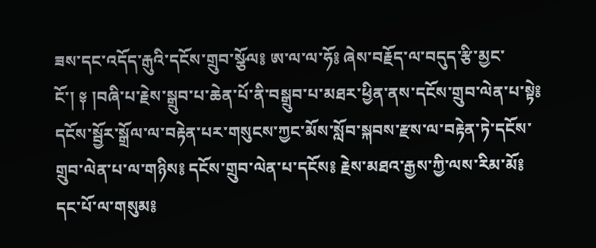ཟས་དང་འདོད་རྒུའི་དངོས་གྲུབ་སྩོལ༔ ཨ་ལ་ལ་ཧོ༔ ཞེས་བརྗོད་ལ་བདུད་རྩི་མྱང་ངོ་། ༈ །བཞི་པ་རྗེས་སྒྲུབ་པ་ཆེན་པོ་ནི་བསྒྲུབ་པ་མཐར་ཕྱིན་ནས་དངོས་གྲུབ་ལེན་པ་སྟེ༔ དངོས་སྦྱོར་སྒྲོལ་ལ་བརྟེན་པར་གསུངས་ཀྱང་མོས་སློབ་སྐབས་རྫས་ལ་བརྟེན་ཏེ་དངོས་གྲུབ་ལེན་པ་ལ་གཉིས༔ དངོས་གྲུབ་ལེན་པ་དངོས༔ རྗེས་མཐའ་རྒྱས་ཀྱི་ལས་རིམ་མོ༔ དང་པོ་ལ་གསུམ༔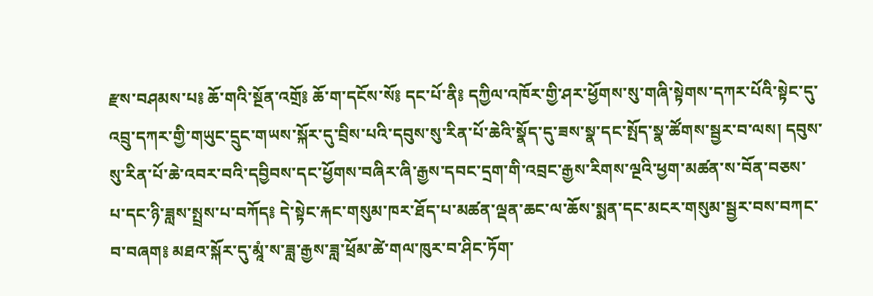རྫས་བཤམས་པ༔ ཆོ་གའི་སྔོན་འགྲོ༔ ཆོ་ག་དངོས་སོ༔ དང་པོ་ནི༔ དཀྱིལ་འཁོར་གྱི་ཤར་ཕྱོགས་སུ་གཞི་སྟེགས་དཀར་པོའི་སྟེང་དུ་འབྲུ་དཀར་གྱི་གཡུང་དྲུང་གཡས་སྐོར་དུ་བྲིས་པའི་དབུས་སུ་རིན་པོ་ཆེའི་སྣོད་དུ་ཟས་སྣ་དང་སྤོད་སྣ་ཚོགས་སྦྱར་བ་ལས། དབུས་སུ་རིན་པོ་ཆེ་འབར་བའི་དབྱིབས་དང་ཕྱོགས་བཞིར་ཞི་རྒྱས་དབང་དྲག་གི་འབྲང་རྒྱས་རིགས་ལྔའི་ཕྱག་མཚན་ས་བོན་བཅས་པ་དང་ཉི་ཟླས་སྤྲས་པ་བཀོད༔ དེ་སྟེང་རྐང་གསུམ་ཁར་ཐོད་པ་མཚན་ལྡན་ཆང་ལ་ཆོས་སྨན་དང་མངར་གསུམ་སྦྱར་བས་བཀང་བ་བཞག༔ མཐའ་སྐོར་དུ་མཱཾ་ས་ཟླ་རྒྱས་ཟླ་ཕྲོམ་ཚེ་གལ་ཁུར་བ་ཤིང་ཏོག་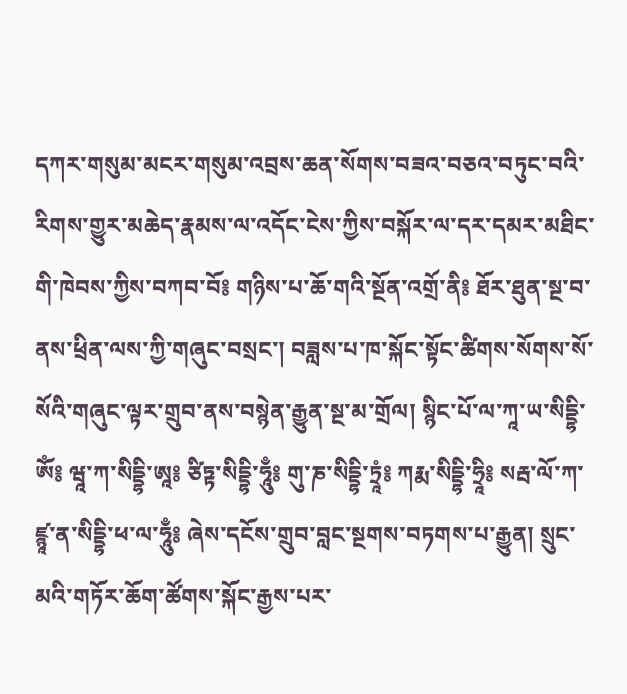དཀར་གསུམ་མངར་གསུམ་འབྲས་ཆན་སོགས་བཟའ་བཅའ་བཏུང་བའི་རིགས་གྱུར་མཆེད་རྣམས་ལ་འདོང་ངེས་ཀྱིས་བསྐོར་ལ་དར་དམར་མཐིང་གི་ཁེབས་ཀྱིས་བཀབ་བོ༔ གཉིས་པ་ཆོ་གའི་སྔོན་འགྲོ་ནི༔ ཐོར་ཐུན་སྔ་བ་ནས་ཕྲིན་ལས་ཀྱི་གཞུང་བསྲང་། བཟླས་པ་ཁ་སྐོང་སྟོང་ཚིགས་སོགས་སོ་སོའི་གཞུང་ལྟར་གྲུབ་ནས་བསྙེན་རྒྱུན་སྔ་མ་གྲོལ། སྙིང་པོ་ལ་ཀཱ་ཡ་སིདྡྷི་ཨོཾ༔ ཝཱ་ཀ་སིདྡྷི་ཨཱ༔ ཙིཏྟ་སིདྡྷི་ཧཱུྃ༔ གུ་ཎ་སིདྡྷི་ཏྲཱཾ༔ ཀརྨ་སིདྡྷི་ཧྲཱི༔ སརྦ་ལོ་ཀ་ཛྙཱ་ན་སིདྡྷི་ཕ་ལ་ཧཱུྃ༔ ཞེས་དངོས་གྲུབ་བླང་སྔགས་བཏགས་པ་རྒྱུན། སྲུང་མའི་གཏོར་ཆོག་ཚོགས་སྐོང་རྒྱས་པར་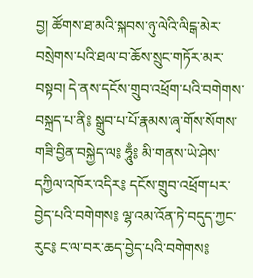བྱ། ཚོགས་ཐ་མའི་སྐབས་ཉུ་ལེའི་ལིངྒ་མེར་བསྲེགས་པའི་ཐལ་བ་ཆོས་སྲུང་གཏོར་མར་བསྟབ། དེ་ནས་དངོས་གྲུབ་འཕྲོག་པའི་བགེགས་བསྐྲད་པ་ནི༔ སྒྲུབ་པ་པོ་རྣམས་ཞྭ་གོས་སོགས་གཟི་བྱིན་བསྐྱེད་ལ༔ ཧཱུྃ༔ མི་གནས་ཡེ་ཤེས་དཀྱིལ་འཁོར་འདིར༔ དངོས་གྲུབ་འཕྲོག་པར་བྱེད་པའི་བགེགས༔ ལྷ་འམ་འོན་ཏེ་བདུད་ཀྱང་རུང༔ ང་ལ་བར་ཆད་བྱེད་པའི་བགེགས༔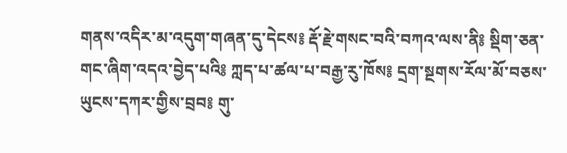གནས་འདིར་མ་འདུག་གཞན་དུ་དེངས༔ རྡོ་རྗེ་གསང་བའི་བཀའ་ལས་ནི༔ སྡིག་ཅན་གང་ཞིག་འདའ་བྱེད་པའི༔ ཀླད་པ་ཚལ་པ་བརྒྱ་རུ་ཁོས༔ དྲག་སྔགས་རོལ་མོ་བཅས་ཡུངས་དཀར་གྱིས་བྲབ༔ གུ་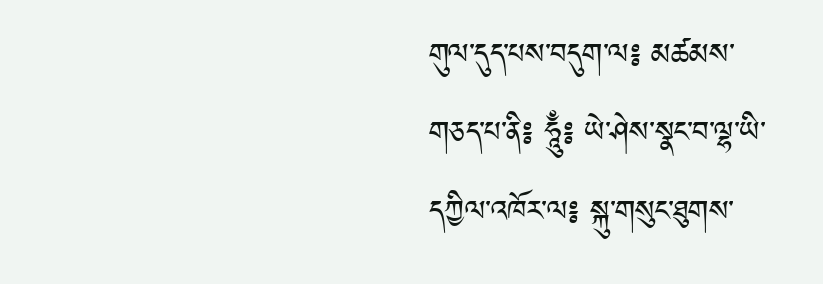གུལ་དུད་པས་བདུག་ལ༔ མཚམས་གཅད་པ་ནི༔ ཧཱུྃ༔ ཡེ་ཤེས་སྣང་བ་ལྷ་ཡི་དཀྱིལ་འཁོར་ལ༔ སྐུ་གསུང་ཐུགས་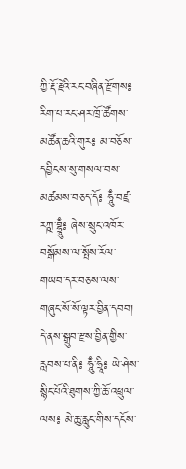ཀྱི་རྡོ་རྗེའི་རང་བཞིན་རྫོགས༔ རིག་པ་རང་ཤར་ཁྲོ་ཚོགས་མཚོན་ཆའི་གུར༔ མ་བཅོས་དབྱིངས་སུ་གསལ་བས་མཚམས་བཅད་དོ༔ ཧཱུྃ་བཛྲ་རཀྵ་བྷྲཱུྃ༔ ཞེས་སྲུང་འཁོར་བསྒོམས་ལ་སྤོས་རོལ་གཡབ་དར་བཅས་ལས་གཞུང་སོ་སོ་ལྟར་བྱིན་དབབ། དེ་ནས་སྒྲུབ་རྫས་བྱིན་གྱིས་རླབས་པ་ནི༔ ཧཱུྃ་ཧྲཱི༔ ཡེ་ཤེས་སྙིང་པོའི་ཐུགས་ཀྱི་ཆོ་འཕྲུལ་ལས༔ མེ་ཆུ་རླུང་གིས་དངོས་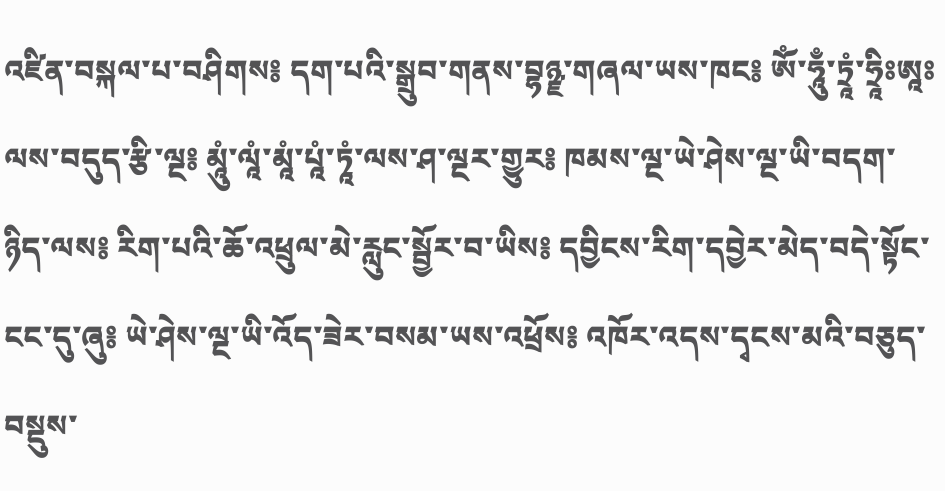འཛིན་བསྐལ་པ་བཤིགས༔ དག་པའི་སྒྲུབ་གནས་བྷཉྫ་གཞལ་ཡས་ཁང༔ ཨོཾ་ཧཱུྃ་ཏྲཱཾ་ཧྲཱིཿཨཱཿལས་བདུད་རྩི་ལྔ༔ མཱུཾ་ལཱཾ་མཱཾ་པཱཾ་ཏཱཾ་ལས་ཤ་ལྔར་གྱུར༔ ཁམས་ལྔ་ཡེ་ཤེས་ལྔ་ཡི་བདག་ཉིད་ལས༔ རིག་པའི་ཆོ་འཕྲུལ་མེ་རླུང་སྦྱོར་བ་ཡིས༔ དབྱིངས་རིག་དབྱེར་མེད་བདེ་སྟོང་ངང་དུ་ཞུ༔ ཡེ་ཤེས་ལྔ་ཡི་འོད་ཟེར་བསམ་ཡས་འཕྲོས༔ འཁོར་འདས་དྭངས་མའི་བཅུད་བསྡུས་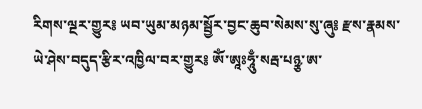རིགས་ལྔར་གྱུར༔ ཡབ་ཡུམ་མཉམ་སྦྱོར་བྱང་ཆུབ་སེམས་སུ་ཞུ༔ རྫས་རྣམས་ཡེ་ཤེས་བདུད་རྩིར་འཁྱིལ་བར་གྱུར༔ ཨོཾ་ཨཱཿཧཱུྃ་སརྦ་པཉྩ་ཨ་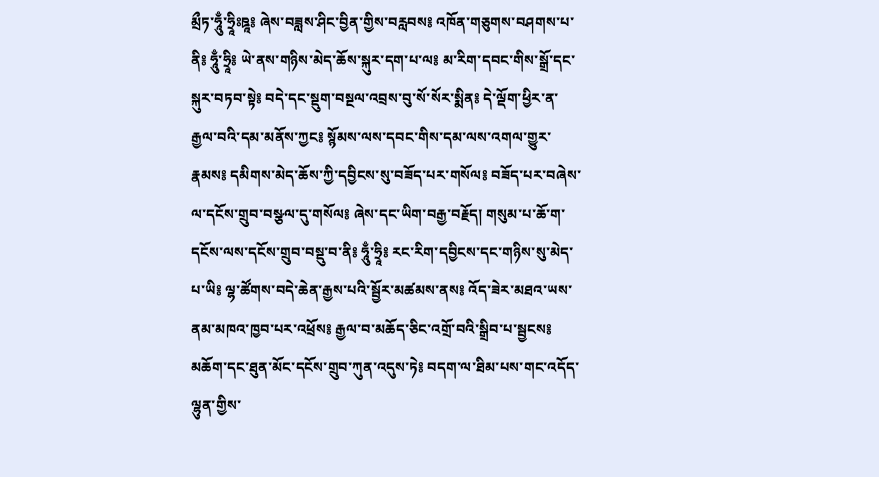མྲྀཏ་ཧཱུྃ་ཧྲཱིཿཋཱ༔ ཞེས་བཟླས་ཤིང་བྱིན་གྱིས་བརླབས༔ འཁོན་གཅུགས་བཤགས་པ་ནི༔ ཧཱུྃ་ཧྲཱི༔ ཡེ་ནས་གཉིས་མེད་ཆོས་སྐུར་དག་པ་ལ༔ མ་རིག་དབང་གིས་སྒྲོ་དང་སྐུར་བཏབ་སྟེ༔ བདེ་དང་སྡུག་བསྔལ་འབྲས་བུ་སོ་སོར་སྨིན༔ དེ་ལྡོག་ཕྱིར་ན་རྒྱལ་བའི་དམ་མནོས་ཀྱང༔ སྙོམས་ལས་དབང་གིས་དམ་ལས་འགལ་གྱུར་རྣམས༔ དམིགས་མེད་ཆོས་ཀྱི་དབྱིངས་སུ་བཟོད་པར་གསོལ༔ བཟོད་པར་བཞེས་ལ་དངོས་གྲུབ་བསྩལ་དུ་གསོལ༔ ཞེས་དང་ཡིག་བརྒྱ་བརྗོད། གསུམ་པ་ཆོ་ག་དངོས་ལས་དངོས་གྲུབ་བསྡུ་བ་ནི༔ ཧཱུྃ་ཧྲཱི༔ རང་རིག་དབྱིངས་དང་གཉིས་སུ་མེད་པ་ཡི༔ ལྷ་ཚོགས་བདེ་ཆེན་རྒྱས་པའི་སྦྱོར་མཚམས་ནས༔ འོད་ཟེར་མཐའ་ཡས་ནམ་མཁའ་ཁྱབ་པར་འཕྲོས༔ རྒྱལ་བ་མཆོད་ཅིང་འགྲོ་བའི་སྒྲིབ་པ་སྦྱངས༔ མཆོག་དང་ཐུན་མོང་དངོས་གྲུབ་ཀུན་འདུས་ཏེ༔ བདག་ལ་ཐིམ་པས་གང་འདོད་ལྷུན་གྱིས་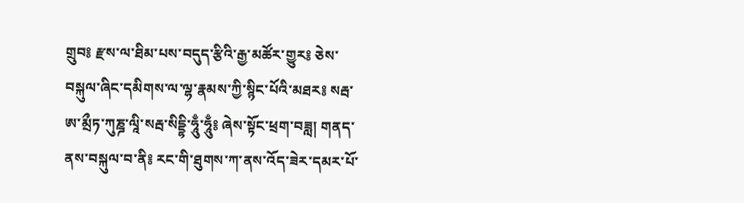གྲུབ༔ རྫས་ལ་ཐིམ་པས་བདུད་རྩིའི་རྒྱ་མཚོར་གྱུར༔ ཅེས་བསྐུལ་ཞིང་དམིགས་ལ་ལྷ་རྣམས་ཀྱི་སྙིང་པོའི་མཐར༔ སརྦ་ཨ་མྲྀཏ་ཀུཎྜ་ལཱི་སརྦ་སིདྡྷི་ཧཱུྃ་ཧཱུྃ༔ ཞེས་སྟོང་ཕྲག་བཟླ། གནད་ནས་བསྐུལ་བ་ནི༔ རང་གི་ཐུགས་ཀ་ནས་འོད་ཟེར་དམར་པོ་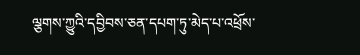ལྕགས་ཀྱུའི་དབྱིབས་ཅན་དཔག་ཏུ་མེད་པ་འཕྲོས་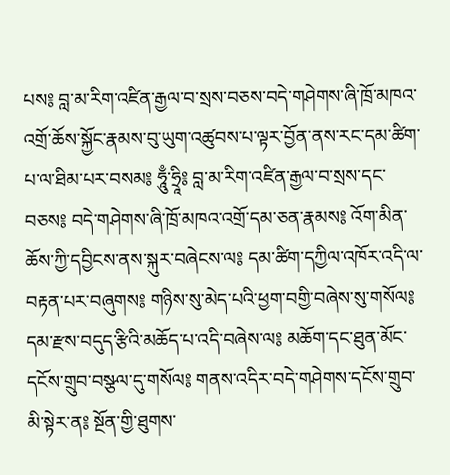པས༔ བླ་མ་རིག་འཛིན་རྒྱལ་བ་སྲས་བཅས་བདེ་གཤེགས་ཞི་ཁྲོ་མཁའ་འགྲོ་ཆོས་སྐྱོང་རྣམས་བུ་ཡུག་འཚུབས་པ་ལྟར་བྱོན་ནས་རང་དམ་ཚིག་པ་ལ་ཐིམ་པར་བསམ༔ ཧཱུྃ་ཧྲཱི༔ བླ་མ་རིག་འཛིན་རྒྱལ་བ་སྲས་དང་བཅས༔ བདེ་གཤེགས་ཞི་ཁྲོ་མཁའ་འགྲོ་དམ་ཅན་རྣམས༔ འོག་མིན་ཆོས་ཀྱི་དབྱིངས་ནས་སྐུར་བཞེངས་ལ༔ དམ་ཚིག་དཀྱིལ་འཁོར་འདི་ལ་བརྟན་པར་བཞུགས༔ གཉིས་སུ་མེད་པའི་ཕྱག་བགྱི་བཞེས་སུ་གསོལ༔ དམ་རྫས་བདུད་རྩིའི་མཆོད་པ་འདི་བཞེས་ལ༔ མཆོག་དང་ཐུན་མོང་དངོས་གྲུབ་བསྩལ་དུ་གསོལ༔ གནས་འདིར་བདེ་གཤེགས་དངོས་གྲུབ་མི་སྟེར་ན༔ སྔོན་གྱི་ཐུགས་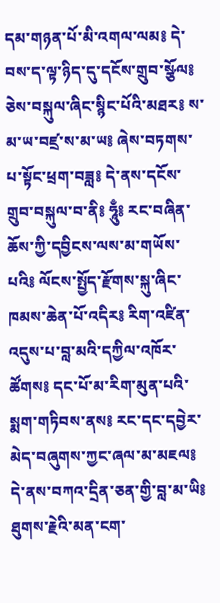དམ་གཉན་པོ་མི་འགལ་ལམ༔ དེ་བས་ད་ལྟ་ཉིད་དུ་དངོས་གྲུབ་སྩོལ༔ ཅེས་བསྐུལ་ཞིང་སྙིང་པོའི་མཐར༔ ས་མ་ཡ་བཛྲ་ས་མ་ཡ༔ ཞེས་བཏགས་པ་སྟོང་ཕྲག་བཟླ༔ དེ་ནས་དངོས་གྲུབ་བསྐུལ་བ་ནི༔ ཧཱུྃ༔ རང་བཞིན་ཆོས་ཀྱི་དབྱིངས་ལས་མ་གཡོས་པའི༔ ལོངས་སྤྱོད་རྫོགས་སྐུ་ཞིང་ཁམས་ཆེན་པོ་འདིར༔ རིག་འཛིན་འདུས་པ་བླ་མའི་དཀྱིལ་འཁོར་ཚོགས༔ དང་པོ་མ་རིག་མུན་པའི་སྨག་གཏིབས་ནས༔ རང་དང་དབྱེར་མེད་བཞུགས་ཀྱང་ཞལ་མ་མཇལ༔ དེ་ནས་བཀའ་དྲིན་ཅན་གྱི་བླ་མ་ཡི༔ ཐུགས་རྗེའི་མན་ངག་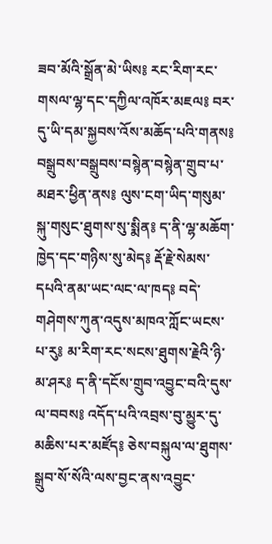ཟབ་མོའི་སྒྲོན་མེ་ཡིས༔ རང་རིག་རང་གསལ་ལྷ་དང་དཀྱིལ་འཁོར་མཇལ༔ བར་དུ་ཡི་དམ་སྐྱབས་འོས་མཆོད་པའི་གནས༔ བསྒྲུབས་བསྒྲུབས་བསྙེན་བསྙེན་གྲུབ་པ་མཐར་ཕྱིན་ནས༔ ལུས་ངག་ཡིད་གསུམ་སྐུ་གསུང་ཐུགས་སུ་སྨིན༔ ད་ནི་ལྷ་མཆོག་ཁྱེད་དང་གཉིས་སུ་མེད༔ རྡོ་རྗེ་སེམས་དཔའི་ནམ་ཡང་ལང་ལ་ཁད༔ བདེ་གཤེགས་ཀུན་འདུས་མཁའ་ཀློང་ཡངས་པ་རུ༔ མ་རིག་རང་སངས་ཐུགས་རྗེའི་ཉི་མ་ཤར༔ ད་ནི་དངོས་གྲུབ་འབྱུང་བའི་དུས་ལ་བབས༔ འདོད་པའི་འབྲས་བུ་མྱུར་དུ་མཆིས་པར་མཛོད༔ ཅེས་བསྐུལ་ལ་ཐུགས་སྒྲུབ་སོ་སོའི་ལས་བྱང་ནས་འབྱུང་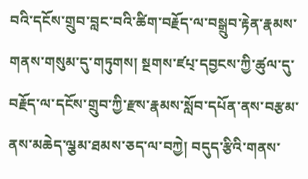བའི་དངོས་གྲུབ་བླང་བའི་ཚིག་བརྗོད་ལ་བསྒྲུབ་རྟེན་རྣམས་གནས་གསུམ་དུ་གཏུགས། སྔགས་ཛཔ྄་དབྱངས་ཀྱི་ཚུལ་དུ་བརྗོད་ལ་དངོས་གྲུབ་ཀྱི་རྫས་རྣམས་སློབ་དཔོན་ནས་བརྩམ་ནས་མཆེད་ལྕམ་ཐམས་ཅད་ལ་བཀྱེ། བདུད་རྩིའི་གནས་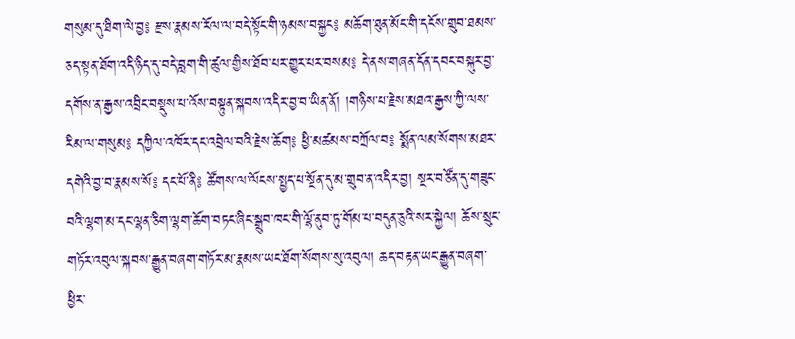གསུམ་དུ་ཐིག་ལེ་བྱ༔ རྫས་རྣམས་རོལ་ལ་བདེ་སྟོང་གི་ཉམས་བསྐྱང༔ མཆོག་ཐུན་མོང་གི་དངོས་གྲུབ་ཐམས་ཅད་སྟན་ཐོག་འདི་ཉིད་དུ་བདེ་བླག་གི་ཚུལ་གྱིས་ཐོབ་པར་གྱུར་པར་བསམ༔ དེ་ནས་གཞན་དོན་དབང་བསྐུར་བྱ་དགོས་ན་རྒྱས་འབྲིང་བསྡུས་པ་འོས་བསྟུན་སྐབས་འདིར་བྱ་བ་ཡིན་ནོ། །གཉིས་པ་རྗེས་མཐའ་རྒྱས་ཀྱི་ལས་རིམ་ལ་གསུམ༔ དཀྱིལ་འཁོར་དང་འབྲེལ་བའི་རྗེས་ཆོག༔ ཕྱི་མཚམས་བཀྲོལ་བ༔ སྨོན་ལམ་སོགས་མཐར་དགེའི་བྱ་བ་རྣམས་སོ༔ དང་པོ་ནི༔ ཚོགས་ལ་ལོངས་སྤྱད་པ་སྔོན་དུ་མ་གྲུབ་ན་འདིར་བྱ། སྔར་བཙོན་དུ་གཟུང་བའི་ལྷག་མ་དང་ལྷན་ཅིག་ལྷག་ཆོག་བཏང་ཞིང་སྒྲུབ་ཁང་གི་ལྷོ་ནུབ་ཏུ་གོམ་པ་བདུན་ཅུའི་སར་སྐྱེལ། ཆོས་སྲུང་གཏོར་འབུལ་སྐབས་རྒྱུན་བཞག་གཏོར་མ་རྣམས་ཡང་ཐོག་སོགས་སུ་འབུལ། ཆད་བརྟན་ཡང་རྒྱུན་བཞག་ཕྱིར་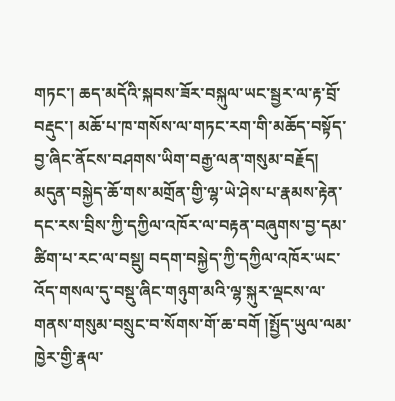གཏང་། ཆད་མདོའི་སྐབས་ཟོར་བསྐུལ་ཡང་སྦྱར་ལ་རྟ་བྲོ་བརྡུང་། མཆོ་པ་ཁ་གསོས་ལ་གཏང་རག་གི་མཆོད་བསྟོད་བྱ་ཞིང་ནོངས་བཤགས་ཡིག་བརྒྱ་ལན་གསུམ་བརྗོད། མདུན་བསྐྱེད་ཆོ་གས་མགྲོན་གྱི་ལྷ་ཡེ་ཤེས་པ་རྣམས་རྟེན་དང་རས་བྲིས་ཀྱི་དཀྱིལ་འཁོར་ལ་བརྟན་བཞུགས་བྱ་དམ་ཚིག་པ་རང་ལ་བསྡུ། བདག་བསྐྱེད་ཀྱི་དཀྱིལ་འཁོར་ཡང་འོད་གསལ་དུ་བསྡུ་ཞིང་གཉུག་མའི་ལྷ་སྐུར་ལྡངས་ལ་གནས་གསུམ་བསྲུང་བ་སོགས་གོ་ཆ་བགོ །སྤྱོད་ཡུལ་ལམ་ཁྱེར་གྱི་རྣལ་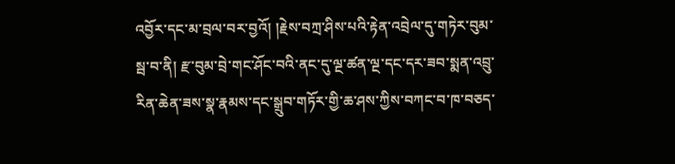འབྱོར་དང་མ་བྲལ་བར་བྱའོ། །རྗེས་བཀྲ་ཤིས་པའི་རྟེན་འབྲེལ་དུ་གཏེར་བུམ་སྦ་བ་ནི། རྫ་བུམ་བྲེ་གང་ཤོང་བའི་ནང་དུ་ལྔ་ཚན་ལྔ་དང་དར་ཟབ་སྨན་འབྲུ་རིན་ཆེན་ཟས་སྣ་རྣམས་དང་སྒྲུབ་གཏོར་གྱི་ཆ་ཤས་ཀྱིས་བཀང་བ་ཁ་བཅད་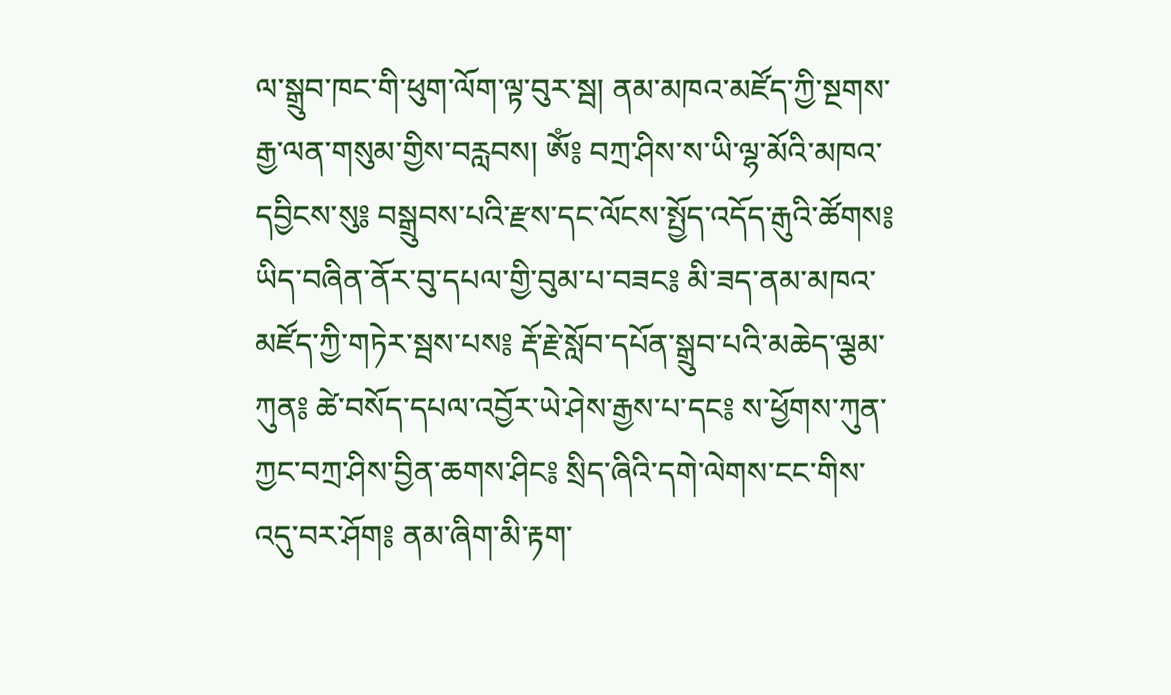ལ་སྒྲུབ་ཁང་གི་ཕུག་ལོག་ལྟ་བུར་སྦ། ནམ་མཁའ་མཛོད་ཀྱི་སྔགས་རྒྱ་ལན་གསུམ་གྱིས་བརླབས། ཨོཾ༔ བཀྲ་ཤིས་ས་ཡི་ལྷ་མོའི་མཁའ་དབྱིངས་སུ༔ བསྒྲུབས་པའི་རྫས་དང་ལོངས་སྤྱོད་འདོད་རྒུའི་ཚོགས༔ ཡིད་བཞིན་ནོར་བུ་དཔལ་གྱི་བུམ་པ་བཟང༔ མི་ཟད་ནམ་མཁའ་མཛོད་ཀྱི་གཏེར་སྦས་པས༔ རྡོ་རྗེ་སློབ་དཔོན་སྒྲུབ་པའི་མཆེད་ལྕམ་ཀུན༔ ཚེ་བསོད་དཔལ་འབྱོར་ཡེ་ཤེས་རྒྱས་པ་དང༔ ས་ཕྱོགས་ཀུན་ཀྱང་བཀྲ་ཤིས་བྱིན་ཆགས་ཤིང༔ སྲིད་ཞིའི་དགེ་ལེགས་ངང་གིས་འདུ་བར་ཤོག༔ ནམ་ཞིག་མི་རྟག་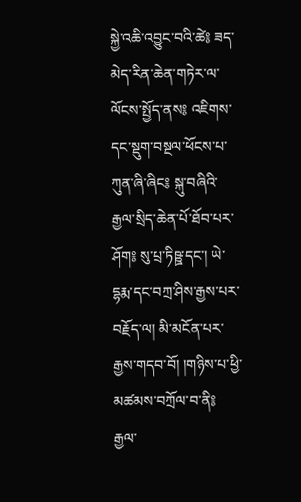སྐྱེ་འཆི་འབྱུང་བའི་ཚེ༔ ཟད་མེད་རིན་ཆེན་གཏེར་ལ་ལོངས་སྤྱོད་ནས༔ འཇིགས་དང་སྡུག་བསྔལ་ཕོངས་པ་ཀུན་ཞི་ཞིང༔ སྐུ་བཞིའི་རྒྱལ་སྲིད་ཆེན་པོ་ཐོབ་པར་ཤོག༔ སུ་པྲ་ཏིཥྛ་དང་། ཡེ་དྷརྨ་དང་བཀྲ་ཤིས་རྒྱས་པར་བརྗོད་ལ། མི་མངོན་པར་རྒྱས་གདབ་བོ། །གཉིས་པ་ཕྱི་མཚམས་བཀྲོལ་བ་ནི༔ རྒྱལ་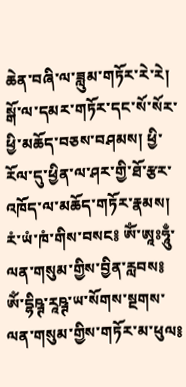ཆེན་བཞི་ལ་ཟླུམ་གཏོར་རེ་རེ། སྒོ་ལ་དམར་གཏོར་དང་སོ་སོར་ཕྱི་མཆོད་བཅས་བཤམས། ཕྱི་རོལ་དུ་ཕྱིན་ལ་ཤར་གྱི་ཐོ་རྩར་འཁོད་ལ་མཆོད་གཏོར་རྣམས། རཾ་ཡཾ་ཁཾ་གིས་བསང༔ ཨོཾ་ཨཱཿཧཱུྃ་ལན་གསུམ་གྱིས་བྱིན་རླབས༔ ཨོཾ་དྷིཥྚ་རཱཥྚ་ཡ་སོགས་སྔགས་ལན་གསུམ་གྱིས་གཏོར་མ་ཕུལ༔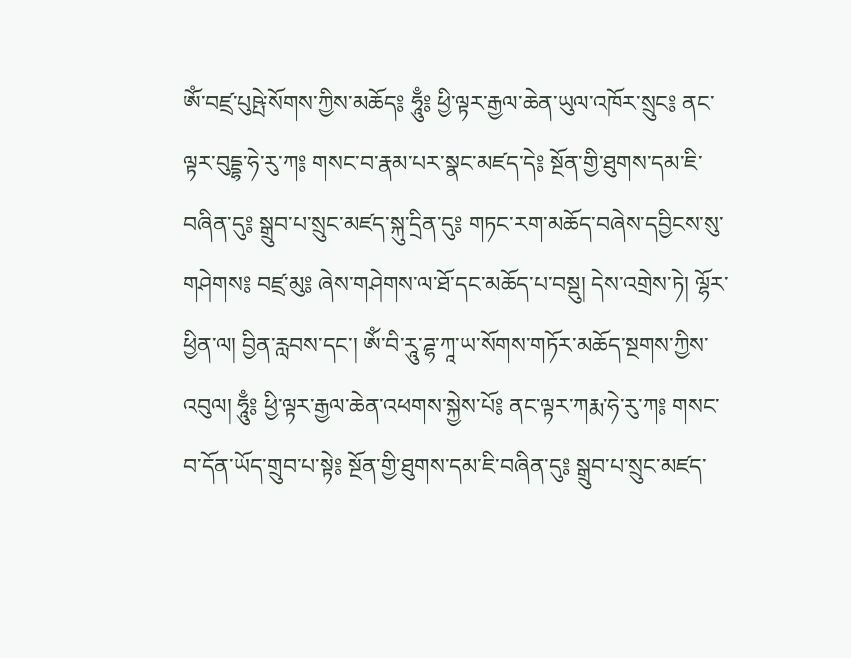ཨོཾ་བཛྲ་པུཥྤེ་སོགས་ཀྱིས་མཆོད༔ ཧཱུྃ༔ ཕྱི་ལྟར་རྒྱལ་ཆེན་ཡུལ་འཁོར་སྲུང༔ ནང་ལྟར་བུདྡྷ་ཧེ་རུ་ཀ༔ གསང་བ་རྣམ་པར་སྣང་མཛད་དེ༔ སྔོན་གྱི་ཐུགས་དམ་ཇི་བཞིན་དུ༔ སྒྲུབ་པ་སྲུང་མཛད་སྐུ་དྲིན་དུ༔ གཏང་རག་མཆོད་བཞེས་དབྱིངས་སུ་གཤེགས༔ བཛྲ་མུ༔ ཞེས་གཤེགས་ལ་ཐོ་དང་མཆོད་པ་བསྡུ། དེས་འགྲེས་ཏེ། ལྷོར་ཕྱིན་ལ། བྱིན་རླབས་དང་། ཨོཾ་བི་རཱུ་ཌྷ་ཀཱ་ཡ་སོགས་གཏོར་མཆོད་སྔགས་ཀྱིས་འབུལ། ཧཱུྃ༔ ཕྱི་ལྟར་རྒྱལ་ཆེན་འཕགས་སྐྱེས་པོ༔ ནང་ལྟར་ཀརྨ་ཧེ་རུ་ཀ༔ གསང་བ་དོན་ཡོད་གྲུབ་པ་སྟེ༔ སྔོན་གྱི་ཐུགས་དམ་ཇི་བཞིན་དུ༔ སྒྲུབ་པ་སྲུང་མཛད་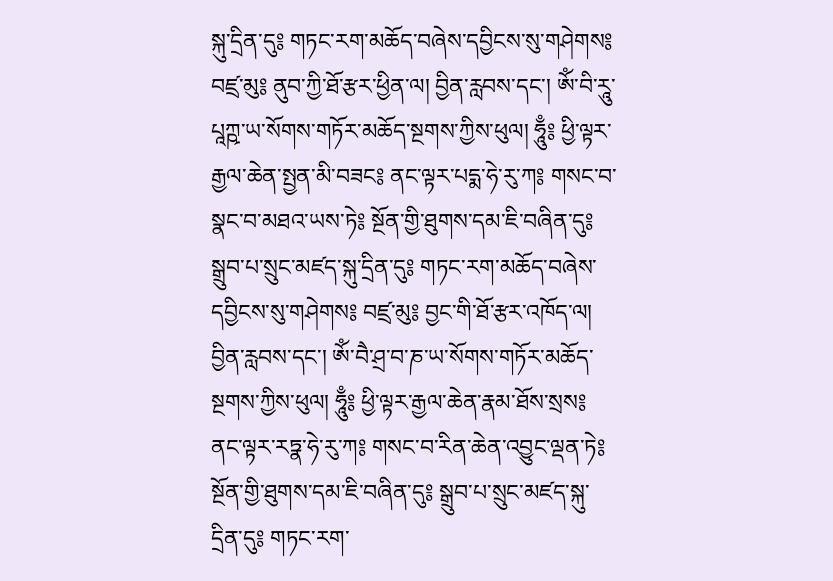སྐུ་དྲིན་དུ༔ གཏང་རག་མཆོད་བཞེས་དབྱིངས་སུ་གཤེགས༔ བཛྲ་མུ༔ ནུབ་ཀྱི་ཐོ་རྩར་ཕྱིན་ལ། བྱིན་རླབས་དང་། ཨོཾ་བི་རཱུ་པཱཀྵ་ཡ་སོགས་གཏོར་མཆོད་སྔགས་ཀྱིས་ཕུལ། ཧཱུྃ༔ ཕྱི་ལྟར་རྒྱལ་ཆེན་སྤྱན་མི་བཟང༔ ནང་ལྟར་པདྨ་ཧེ་རུ་ཀ༔ གསང་བ་སྣང་བ་མཐའ་ཡས་ཏེ༔ སྔོན་གྱི་ཐུགས་དམ་ཇི་བཞིན་དུ༔ སྒྲུབ་པ་སྲུང་མཛད་སྐུ་དྲིན་དུ༔ གཏང་རག་མཆོད་བཞེས་དབྱིངས་སུ་གཤེགས༔ བཛྲ་མུ༔ བྱང་གི་ཐོ་རྩར་འཁོད་ལ། བྱིན་རླབས་དང་། ཨོཾ་བཻ་ཤྲ་བ་ཎ་ཡ་སོགས་གཏོར་མཆོད་སྔགས་ཀྱིས་ཕུལ། ཧཱུྃ༔ ཕྱི་ལྟར་རྒྱལ་ཆེན་རྣམ་ཐོས་སྲས༔ ནང་ལྟར་རཏྣ་ཧེ་རུ་ཀ༔ གསང་བ་རིན་ཆེན་འབྱུང་ལྡན་ཏེ༔ སྔོན་གྱི་ཐུགས་དམ་ཇི་བཞིན་དུ༔ སྒྲུབ་པ་སྲུང་མཛད་སྐུ་དྲིན་དུ༔ གཏང་རག་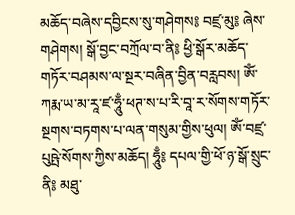མཆོད་བཞེས་དབྱིངས་སུ་གཤེགས༔ བཛྲ་མུ༔ ཞེས་གཤེགས། སྒོ་བྱང་བཀྲོལ་བ་ནི༔ ཕྱི་སྒོར་མཆོད་གཏོར་བཤམས་ལ་སྔར་བཞིན་བྱིན་བརླབས། ཨོཾ་ཀརྨ་ཡ་མ་རཱ་ཛ་ཧཱུྃ་ཕཊ་ས་པ་རི་བཱ་ར་སོགས་གཏོར་སྔགས་བཏགས་པ་ལན་གསུམ་གྱིས་ཕུལ། ཨོཾ་བཛྲ་པུཥྤེ་སོགས་ཀྱིས་མཆོད། ཧཱུྃ༔ དཔལ་གྱི་ཕོ་ཉ་སྒོ་སྲུང་ནི༔ མཐུ་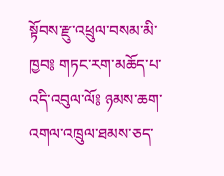སྟོབས་རྫུ་འཕྲུལ་བསམ་མི་ཁྱབ༔ གཏང་རག་མཆོད་པ་འདི་འབུལ་ལོ༔ ཉམས་ཆག་འགལ་འཁྲུལ་ཐམས་ཅད་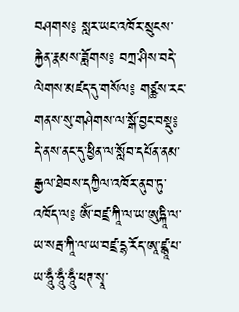བཤགས༔ སླར་ཡང་འཁོར་སྲུངས་རྐྱེན་རྣམས་ཟློགས༔ བཀྲ་ཤིས་བདེ་ལེགས་མཛད་དུ་གསོལ༔ གཙྪས་རང་གནས་སུ་གཤེགས་ལ་སྒོ་བྱང་བསྡུ༔ དེ་ནས་ནང་དུ་ཕྱིན་ལ་སློབ་དཔོན་ནམ་རྒྱལ་ཐེབས་དཀྱིལ་འཁོར་ནུབ་ཏུ་འཁོད་ལ༔ ཨོཾ་བཛྲ་ཀཱི་ལ་ཡ་ཨུཏྐཱི་ལ་ཡ་སརྦ་ཀཱི་ལ་ཡ་བཛྲ་དྷ་རོད་ཨཱ་ཛྙཱ་པ་ཡ་ཧཱུྃ་ཧཱུྃ་ཧཱུྃ་ཕཊ་སྭཱ་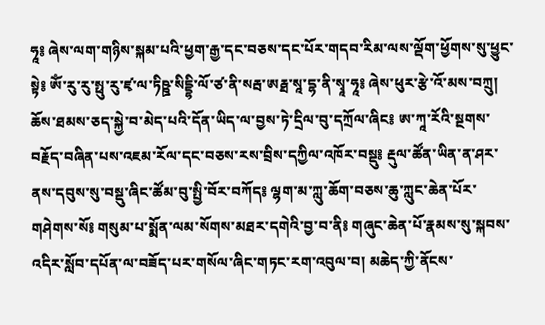ཧཱ༔ ཞེས་ལག་གཉིས་སྐམ་པའི་ཕྱག་རྒྱ་དང་བཅས་དང་པོར་གདབ་རིམ་ལས་ལྡོག་ཕྱོགས་སུ་ཕྱུང་སྟེ༔ ཨོཾ་རུ་རུ་སྥུ་རུ་ཛྭ་ལ་ཏིཥྛ་སིདྡྷི་ལོ་ཙ་ནི་སརྦ་ཨརྠ་སཱ་དྷ་ནི་སྭཱ་ཧཱ༔ ཞེས་ཕུར་རྩེ་འོ་མས་བཀྲུ། ཆོས་ཐམས་ཅད་སྐྱེ་བ་མེད་པའི་དོན་ཡིད་ལ་བྱས་ཏེ་དྲིལ་བུ་དཀྲོལ་ཞིང༔ ཨ་ཀཱ་རོའི་སྔགས་བརྗོད་བཞིན་པས་འཇམ་རོལ་དང་བཅས་རས་བྲིས་དཀྱིལ་འཁོར་བསྡུ༔ རྡུལ་ཚོན་ཡིན་ན་ཤར་ནས་དབུས་སུ་བསྡུ་ཞིང་ཚོམ་བུ་སྤྱི་བོར་བཀོད༔ ལྷག་མ་ཀླུ་ཆོག་བཅས་ཆུ་ཀླུང་ཆེན་པོར་གཤེགས་སོ༔ གསུམ་པ་སྨོན་ལམ་སོགས་མཐར་དགེའི་བྱ་བ་ནི༔ གཞུང་ཆེན་པོ་རྣམས་སུ་སྐབས་འདིར་སློབ་དཔོན་ལ་བཟོད་པར་གསོལ་ཞིང་གཏང་རག་འབུལ་བ། མཆེད་ཀྱི་ནོངས་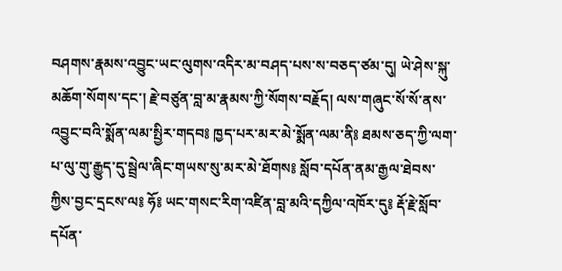བཤགས་རྣམས་འབྱུང་ཡང་ལུགས་འདིར་མ་བཤད་པས་ས་བཅད་ཙམ་དུ། ཡེ་ཤེས་སྐུ་མཆོག་སོགས་དང་། རྗེ་བཙུན་བླ་མ་རྣམས་ཀྱི་སོགས་བརྗོད། ལས་གཞུང་སོ་སོ་ནས་འབྱུང་བའི་སྨོན་ལམ་སྤྱིར་གདབ༔ ཁྱད་པར་མར་མེ་སྨོན་ལམ་ནི༔ ཐམས་ཅད་ཀྱི་ལག་པ་ལུ་གུ་རྒྱུད་དུ་སྦྲེལ་ཞིང་གཡས་སུ་མར་མེ་ཐོགས༔ སློབ་དཔོན་ནམ་རྒྱལ་ཐེབས་ཀྱིས་བྱང་དྲངས་ལ༔ ཧོ༔ ཡང་གསང་རིག་འཛིན་བླ་མའི་དཀྱིལ་འཁོར་དུ༔ རྡོ་རྗེ་སློབ་དཔོན་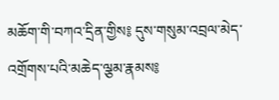མཆོག་གི་བཀའ་དྲིན་གྱིས༔ དུས་གསུམ་འབྲལ་མེད་འགྲོགས་པའི་མཆེད་ལྕམ་རྣམས༔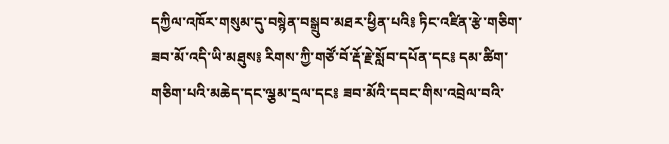དཀྱིལ་འཁོར་གསུམ་དུ་བསྙེན་བསྒྲུབ་མཐར་ཕྱིན་པའི༔ ཏིང་འཛིན་རྩེ་གཅིག་ཟབ་མོ་འདི་ཡི་མཐུས༔ རིགས་ཀྱི་གཙོ་བོ་རྡོ་རྗེ་སློབ་དཔོན་དང༔ དམ་ཚིག་གཅིག་པའི་མཆེད་དང་ལྕམ་དྲལ་དང༔ ཟབ་མོའི་དབང་གིས་འབྲེལ་བའི་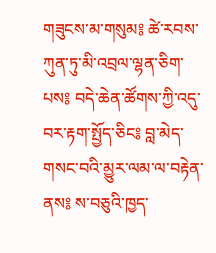གཟུངས་མ་གསུམ༔ ཚེ་རབས་ཀུན་ཏུ་མི་འབྲལ་ལྷན་ཅིག་པས༔ བདེ་ཆེན་ཚོགས་ཀྱི་འདུ་བར་རྟག་སྤྱོད་ཅིང༔ བླ་མེད་གསང་བའི་མྱུར་ལམ་ལ་བརྟེན་ནས༔ ས་བཅུའི་ཁྱད་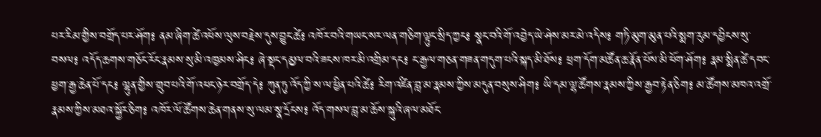པར་རིམ་གྱིས་བགྲོད་པར་ཤོག༔ ནམ་ཞིག་ཚེ་འཕོས་ལུས་བརྗེས་དུས་བྱུང་ཚེ༔ འཁོར་བའི་གཡང་སར་ལན་གཅིག་ལྟུང་སྲིད་ཀྱང༔ སྣང་བའི་གོ་འབྱེད་ཡེ་ཤེས་མར་མེ་འདིས༔ གཏི་མུག་མུན་པའི་སྨག་རུམ་དབྱིངས་སུ་བསལ༔ འདོད་ཆགས་གཅོང་རོང་རྣམས་སུ་མི་འཁྱམས་ཤིང༔ ཞེ་སྡང་དམྱལ་བའི་ཟངས་ཁར་མི་འགྲིམ་དང༔ ང་རྒྱལ་གཅན་གཟན་གདུག་པའི་སྐད་མི་ཐོས༔ ཕྲག་དོག་མཚོན་ཆ་རྣོན་པོས་མི་ཕོག་ཤོག༔ རྣམ་སྨིན་ཚེ་དབང་ཕྱག་རྒྱ་ཆེན་པོ་དང༔ ལྷུན་གྱིས་གྲུབ་པའི་གོ་འཕང་ཉེར་བགྲོད་དེ༔ ཀུན་ཏུ་འོད་ཀྱི་ས་ལ་ཕྱིན་པའི་ཚེ༔ རིག་འཛིན་བླ་མ་རྣམས་ཀྱིས་མདུན་བསུས་ཤིག༔ ཡི་དམ་ལྷ་ཚོགས་རྣམས་ཀྱིས་རྒྱབ་རྟེན་ཅིག༔ མ་ཚོགས་མཁའ་འགྲོ་རྣམས་ཀྱིས་མཐའ་སྐྱོར་ཅིག༔ འཁོར་ལོ་ཚོགས་ཆེན་གནས་སུ་ལམ་སྣ་དྲོངས༔ འོད་གསལ་བླ་མ་ཆོས་སྐུའི་ཞལ་མཐོང་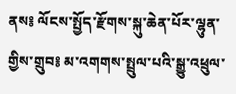ནས༔ ལོངས་སྤྱོད་རྫོགས་སྐུ་ཆེན་པོར་ལྷུན་གྱིས་གྲུབ༔ མ་འགགས་སྤྲུལ་པའི་སྒྱུ་འཕྲུལ་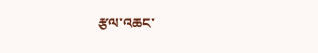རྩལ་འཆང་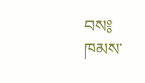བས༔ ཁམས་